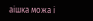аішка можа і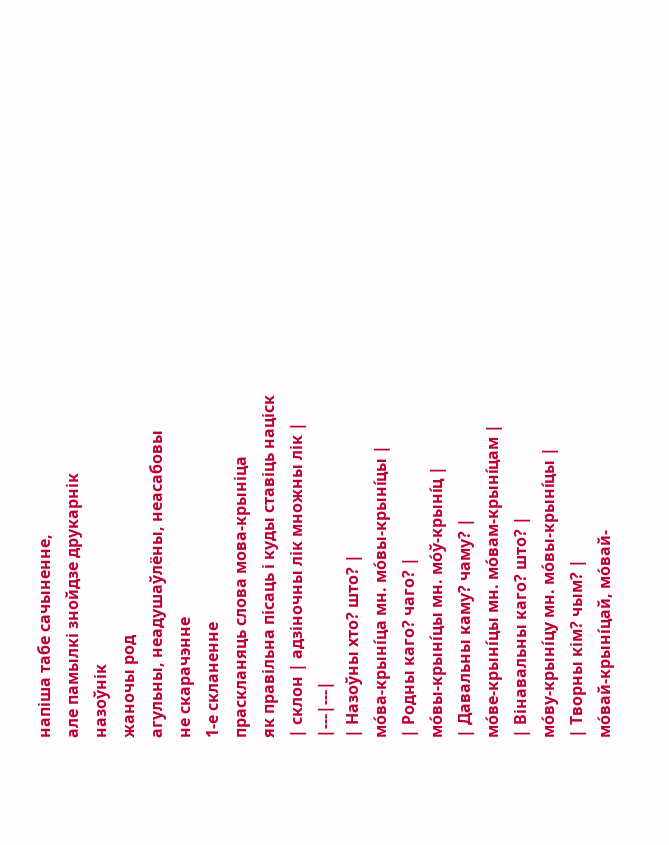напіша табе сачыненне,
але памылкі знойдзе друкарнік
назоўнік
жаночы род
агульны, неадушаўлёны, неасабовы
не скарачэнне
1-е скланенне
праскланяць слова мова-крыніца
як правільна пісаць і куды ставіць націск
| склон | адзіночны лік множны лік |
|---|---|
| Назоўны хто? што? |
мо́ва-крыні́ца мн. мо́вы-крыні́цы |
| Родны каго? чаго? |
мо́вы-крыні́цы мн. мо́ў-крыні́ц |
| Давальны каму? чаму? |
мо́ве-крыні́цы мн. мо́вам-крыні́цам |
| Вінавальны каго? што? |
мо́ву-крыні́цу мн. мо́вы-крыні́цы |
| Творны кім? чым? |
мо́вай-крыні́цай, мо́вай-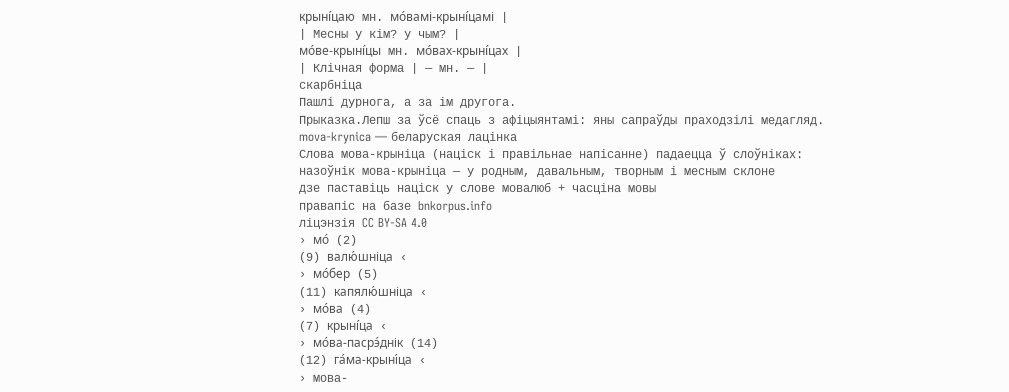крыні́цаю мн. мо́вамі-крыні́цамі |
| Месны у кім? у чым? |
мо́ве-крыні́цы мн. мо́вах-крыні́цах |
| Клічная форма | — мн. — |
скарбніца
Пашлі дурнога, а за ім другога.
Прыказка.Лепш за ўсё спаць з афіцыянтамі: яны сапраўды праходзілі медагляд.
mova-krynica — беларуская лацінка
Слова мова-крыніца (націск і правільнае напісанне) падаецца ў слоўніках:
назоўнік мова-крыніца — у родным, давальным, творным і месным склоне
дзе паставіць націск у слове мовалюб + часціна мовы
правапіс на базе bnkorpus.info
ліцэнзія CC BY-SA 4.0
› мо́ (2)
(9) валю́шніца ‹
› мо́бер (5)
(11) капялю́шніца ‹
› мо́ва (4)
(7) крыні́ца ‹
› мо́ва-пасрэ́днік (14)
(12) га́ма-крыні́ца ‹
› мова-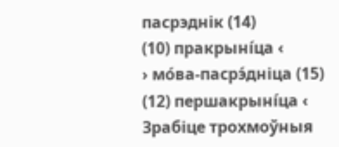пасрэднік (14)
(10) пракрыні́ца ‹
› мо́ва-пасрэ́дніца (15)
(12) першакрыні́ца ‹
Зрабіце трохмоўныя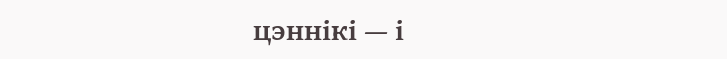цэннікі — і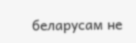беларусам не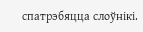спатрэбяцца слоўнікі.